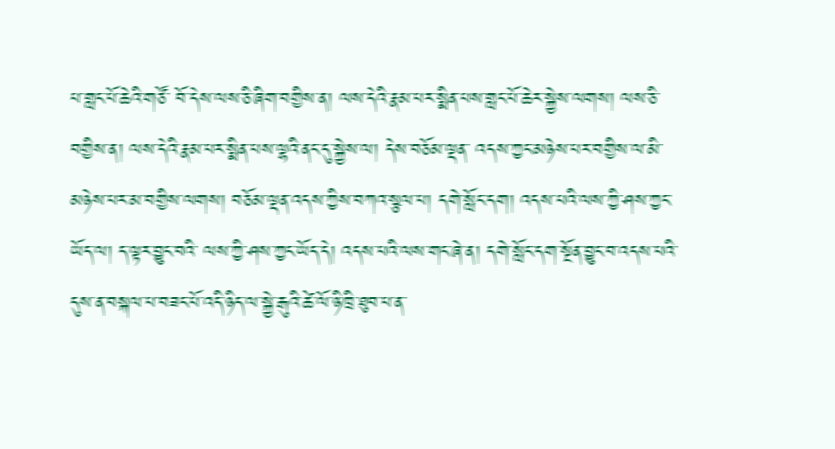པ་གླང་པོ་ཆེའི་གཙོ་ བོ་དེས་ལས་ཅི་ཞིག་བགྱིས་ན། ལས་དེའི་རྣམ་པར་སྨིན་པས་གླང་པོ་ཆེར་སྐྱེས་ལགས། ལས་ཅི་བགྱིས་ན། ལས་དེའི་རྣམ་པར་སྨིན་པས་ལྷའི་ནང་དུ་སྐྱེས་ལ། དེས་བཅོམ་ལྡན་ འདས་ཀྱང་མཉེས་པར་བགྱིས་ལ་མི་མཉེས་པར་མ་བགྱིས་ལགས། བཅོམ་ལྡན་འདས་ཀྱིས་བཀའ་སྩལ་པ། དགེ་སློང་དག། འདས་པའི་ལས་ཀྱི་ཤས་ཀྱང་ཡོད་ལ། ད་ལྟར་བྱུང་བའི་ ལས་ཀྱི་ཤས་ཀྱང་ཡོད་དེ། འདས་པའི་ལས་གང་ཞེ་ན། དགེ་སློང་དག་སྔོན་བྱུང་བ་འདས་པའི་དུས་ན་བསྐལ་པ་བཟང་པོ་འདི་ཉིད་ལ་སྐྱེ་རྒུའི་ཚེ་ལོ་ཉི་ཁྲི་ཐུབ་པ་ན་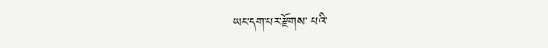ཡང་དག་པར་རྫོགས་ པའི་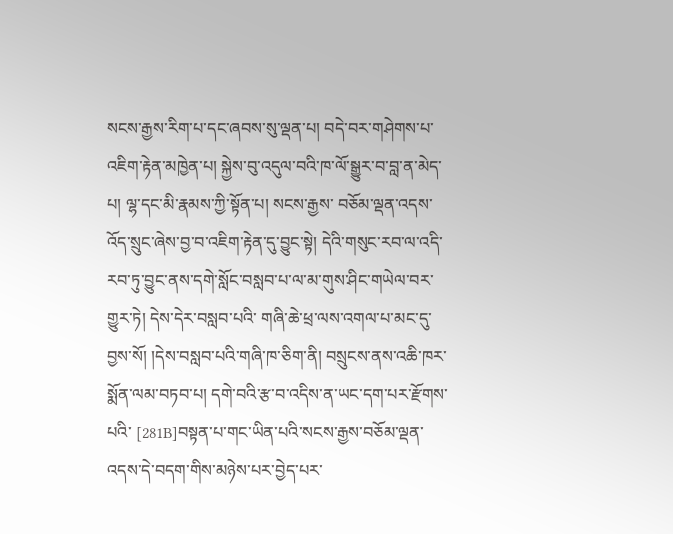སངས་རྒྱས་རིག་པ་དང་ཞབས་སུ་ལྡན་པ། བདེ་བར་གཤེགས་པ་འཇིག་རྟེན་མཁྱེན་པ། སྐྱེས་བུ་འདུལ་བའི་ཁ་ལོ་སྒྱུར་བ་བླ་ན་མེད་པ། ལྷ་དང་མི་རྣམས་ཀྱི་སྟོན་པ། སངས་རྒྱས་ བཅོམ་ལྡན་འདས་འོད་སྲུང་ཞེས་བྱ་བ་འཇིག་རྟེན་དུ་བྱུང་སྟེ། དེའི་གསུང་རབ་ལ་འདི་རབ་ཏུ་བྱུང་ནས་དགེ་སློང་བསླབ་པ་ལ་མ་གུས་ཤིང་གཡེལ་བར་གྱུར་ཏེ། དེས་དེར་བསླབ་པའི་ གཞི་ཆེ་ཕྲ་ལས་འགལ་པ་མང་དུ་བྱས་སོ། །དེས་བསླབ་པའི་གཞི་ཁ་ཅིག་ནི། བསྲུངས་ནས་འཆི་ཁར་སྨོན་ལམ་བཏབ་པ། དགེ་བའི་རྩ་བ་འདིས་ན་ཡང་དག་པར་རྫོགས་པའི་ [281B]བསྟན་པ་གང་ཡིན་པའི་སངས་རྒྱས་བཅོམ་ལྡན་འདས་དེ་བདག་གིས་མཉེས་པར་བྱེད་པར་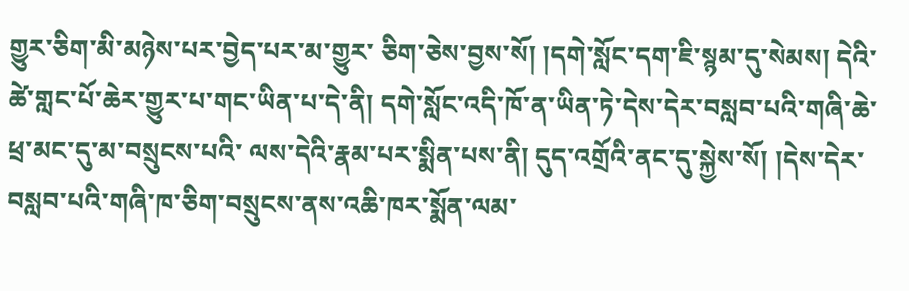གྱུར་ཅིག་མི་མཉེས་པར་བྱེད་པར་མ་གྱུར་ ཅིག་ཅེས་བྱས་སོ། །དགེ་སློང་དག་ཇི་སྙམ་དུ་སེམས། དེའི་ཚེ་གླང་པོ་ཆེར་གྱུར་པ་གང་ཡིན་པ་དེ་ནི། དགེ་སློང་འདི་ཁོ་ན་ཡིན་ཏེ་དེས་དེར་བསླབ་པའི་གཞི་ཆེ་ཕྲ་མང་དུ་མ་བསྲུངས་པའི་ ལས་དེའི་རྣམ་པར་སྨིན་པས་ནི། དུད་འགྲོའི་ནང་དུ་སྐྱེས་སོ། །དེས་དེར་བསླབ་པའི་གཞི་ཁ་ཅིག་བསྲུངས་ནས་འཆི་ཁར་སྨོན་ལམ་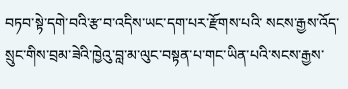བཏབ་སྟེ་དགེ་བའི་རྩ་བ་འདིས་ཡང་དག་པར་རྫོགས་པའི་ སངས་རྒྱས་འོད་སྲུང་གིས་བྲམ་ཟེའི་ཁྱེའུ་བླ་མ་ལུང་བསྟན་པ་གང་ཡིན་པའི་སངས་རྒྱས་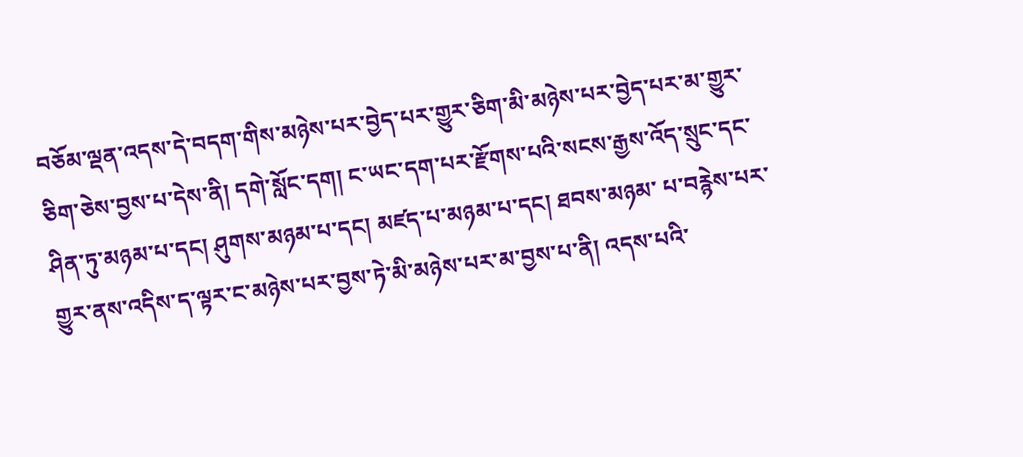བཅོམ་ལྡན་འདས་དེ་བདག་གིས་མཉེས་པར་བྱེད་པར་གྱུར་ཅིག་མི་མཉེས་པར་བྱེད་པར་མ་གྱུར་ ཅིག་ཅེས་བྱས་པ་དེས་ནི། དགེ་སློང་དག། ང་ཡང་དག་པར་རྫོགས་པའི་སངས་རྒྱས་འོད་སྲུང་དང་ཤིན་ཏུ་མཉམ་པ་དང། ཤུགས་མཉམ་པ་དང། མཛད་པ་མཉམ་པ་དང། ཐབས་མཉམ་ པ་བརྙེས་པར་གྱུར་ནས་འདིས་ད་ལྟར་ང་མཉེས་པར་བྱས་ཏེ་མི་མཉེས་པར་མ་བྱས་པ་ནི། འདས་པའི་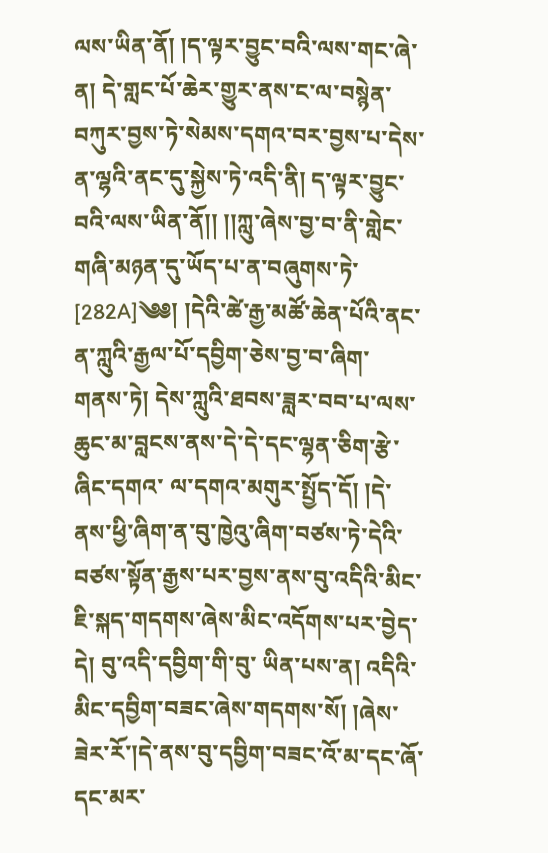ལས་ཡིན་ནོ། །ད་ལྟར་བྱུང་བའི་ལས་གང་ཞེ་ན། དེ་གླང་པོ་ཆེར་གྱུར་ནས་ང་ལ་བསྙེན་ བཀུར་བྱས་ཏེ་སེམས་དགའ་བར་བྱས་པ་དེས་ན་ལྷའི་ནང་དུ་སྐྱེས་ཏེ་འདི་ནི། ད་ལྟར་བྱུང་བའི་ལས་ཡིན་ནོ།། །།ཀླུ་ཞེས་བྱ་བ་ནི་གླེང་གཞི་མཉན་དུ་ཡོད་པ་ན་བཞུགས་ཏེ་ [282A]༄༅། །དེའི་ཚེ་རྒྱ་མཚོ་ཆེན་པོའི་ནང་ན་ཀླུའི་རྒྱལ་པོ་དབྱིག་ཅེས་བྱ་བ་ཞིག་གནས་ཏེ། དེས་ཀླུའི་ཐབས་ཟླར་བབ་པ་ལས་ཆུང་མ་བླངས་ནས་དེ་དེ་དང་ལྷན་ཅིག་རྩེ་ཞིང་དགའ་ ལ་དགའ་མགུར་སྤྱོད་དོ། །དེ་ནས་ཕྱི་ཞིག་ན་བུ་ཁྱེའུ་ཞིག་བཙས་ཏེ་དེའི་བཙས་སྟོན་རྒྱས་པར་བྱས་ནས་བུ་འདིའི་མིང་ཇི་སྐད་གདགས་ཞེས་མིང་འདོགས་པར་བྱེད་དེ། བུ་འདི་དབྱིག་གི་བུ་ ཡིན་པས་ན། འདིའི་མིང་དབྱིག་བཟང་ཞེས་གདགས་སོ། །ཞེས་ཟེར་རོ་།དེ་ནས་བུ་དབྱིག་བཟང་འོ་མ་དང་ཞོ་དང་མར་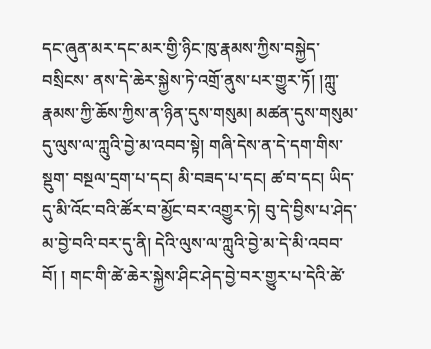དང་ཞུན་མར་དང་མར་གྱི་ཉིང་ཁུ་རྣམས་ཀྱིས་བསྐྱེད་བསྲིངས་ ནས་དེ་ཆེར་སྐྱེས་ཏེ་འགྲོ་ནུས་པར་གྱུར་ཏོ། །ཀླུ་རྣམས་ཀྱི་ཆོས་ཀྱིས་ན་ཉིན་དུས་གསུམ། མཚན་དུས་གསུམ་དུ་ལུས་ལ་ཀླུའི་བྱེ་མ་འབབ་སྟེ། གཞི་དེས་ན་དེ་དག་གིས་སྡུག་ བསྔལ་དྲག་པ་དང། མི་བཟད་པ་དང། ཚ་བ་དང། ཡིད་དུ་མི་འོང་བའི་ཚོར་བ་མྱོང་བར་འགྱུར་ཏེ། བུ་དེ་བྱིས་པ་ཤེད་མ་བྱེ་བའི་བར་དུ་ནི། དེའི་ལུས་ལ་ཀླུའི་བྱེ་མ་དེ་མི་འབབ་བོ། ། གང་གི་ཚེ་ཆེར་སྐྱེས་ཤིང་ཤེད་བྱེ་བར་གྱུར་པ་དེའི་ཚེ་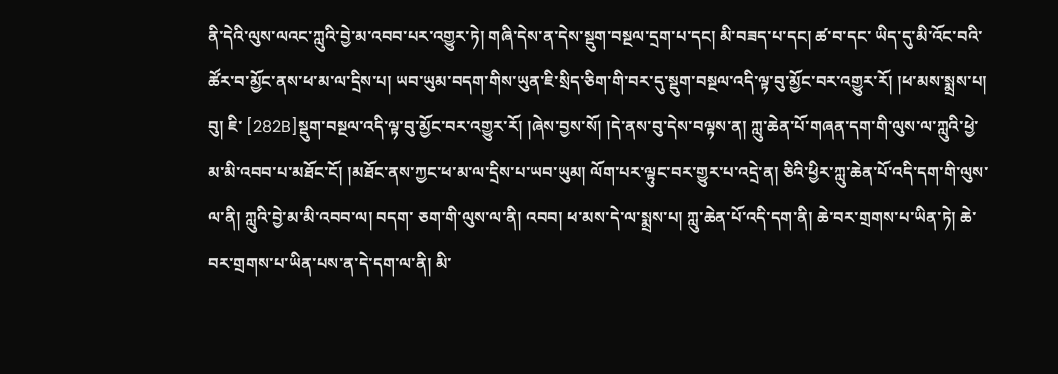ནི་དེའི་ལུས་ལའང་ཀླུའི་བྱེ་མ་འབབ་པར་འགྱུར་ཏེ། གཞི་དེས་ན་དེས་སྡུག་བསྔལ་དྲག་པ་དང། མི་བཟད་པ་དང། ཚ་བ་དང་ ཡིད་དུ་མི་འོང་བའི་ཚོར་བ་མྱོང་ནས་ཕ་མ་ལ་དྲིས་པ། ཡབ་ཡུམ་བདག་གིས་ཡུན་ཇི་སྲིད་ཅིག་གི་བར་དུ་སྡུག་བསྔལ་འདི་ལྟ་བུ་མྱོང་བར་འགྱུར་རོ། །ཕ་མས་སྨྲས་པ། བུ། ཇི་ [282B]སྡུག་བསྔལ་འདི་ལྟ་བུ་མྱོང་བར་འགྱུར་རོ། །ཞེས་བྱས་སོ། །དེ་ནས་བུ་དེས་བལྟས་ན། ཀླུ་ཆེན་པོ་གཞན་དག་གི་ལུས་ལ་ཀླུའི་ཕྱེ་ མ་མི་འབབ་པ་མཐོང་ངོ། །མཐོང་ནས་ཀྱང་ཕ་མ་ལ་དྲིས་པ་ཡབ་ཡུམ། ལོག་པར་ལྟུང་བར་གྱུར་པ་འདྲེ་ན། ཅིའི་ཕྱིར་ཀླུ་ཆེན་པོ་འདི་དག་གི་ལུས་ལ་ནི། ཀླུའི་བྱེ་མ་མི་འབབ་ལ། བདག་ ཅག་གི་ལུས་ལ་ནི། འབབ། ཕ་མས་དེ་ལ་སྨྲས་པ། ཀླུ་ཆེན་པོ་འདི་དག་ནི། ཆེ་བར་གྲགས་པ་ཡིན་ཏེ། ཆེ་བར་གྲགས་པ་ཡིན་པས་ན་དེ་དག་ལ་ནི། མི་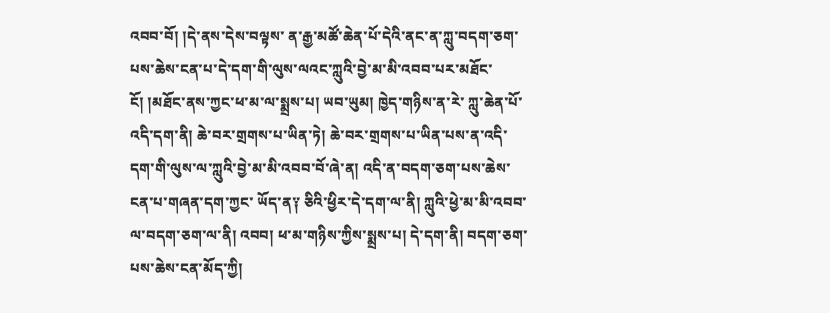འབབ་བོ། །དེ་ནས་དེས་བལྟས་ ན་རྒྱ་མཚོ་ཆེན་པོ་དེའི་ནང་ན་ཀླུ་བདག་ཅག་པས་ཆེས་ངན་པ་དེ་དག་གི་ལུས་ལའང་ཀླུའི་བྱེ་མ་མི་འབབ་པར་མཐོང་ངོ། །མཐོང་ནས་ཀྱང་ཕ་མ་ལ་སྨྲས་པ། ཡབ་ཡུམ། ཁྱེད་གཉིས་ན་རེ་ ཀླུ་ཆེན་པོ་འདི་དག་ནི། ཆེ་བར་གྲགས་པ་ཡིན་ཏེ། ཆེ་བར་གྲགས་པ་ཡིན་པས་ན་འདི་དག་གི་ལུས་ལ་ཀླུའི་བྱེ་མ་མི་འབབ་བོ་ཞེ་ན། འདི་ན་བདག་ཅག་པས་ཆེས་ངན་པ་གཞན་དག་ཀྱང་ ཡོད་ན༑ ཅིའི་ཕྱིར་དེ་དག་ལ་ནི། ཀླུའི་ཕྱེ་མ་མི་འབབ་ལ་བདག་ཅག་ལ་ནི། འབབ། ཕ་མ་གཉིས་ཀྱིས་སྨྲས་པ། དེ་དག་ནི། བདག་ཅག་པས་ཆེས་ངན་མོད་ཀྱི།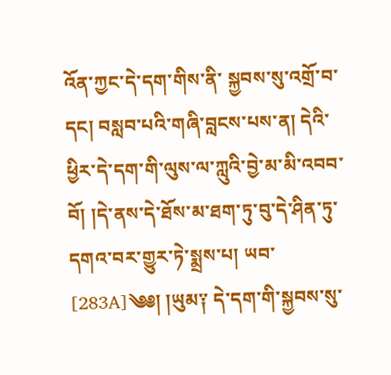འོན་ཀྱང་དེ་དག་གིས་ནི་ སྐྱབས་སུ་འགྲོ་བ་དང། བསླབ་པའི་གཞི་བླངས་པས་ན། དེའི་ཕྱིར་དེ་དག་གི་ལུས་ལ་ཀླུའི་བྱེ་མ་མི་འབབ་བོ། །དེ་ནས་དེ་ཐོས་མ་ཐག་ཏུ་བུ་དེ་ཤིན་ཏུ་དགའ་བར་གྱུར་ཏེ་སྨྲས་པ། ཡབ་ [283A]༄༅། །ཡུམ༑ དེ་དག་གི་སྐྱབས་སུ་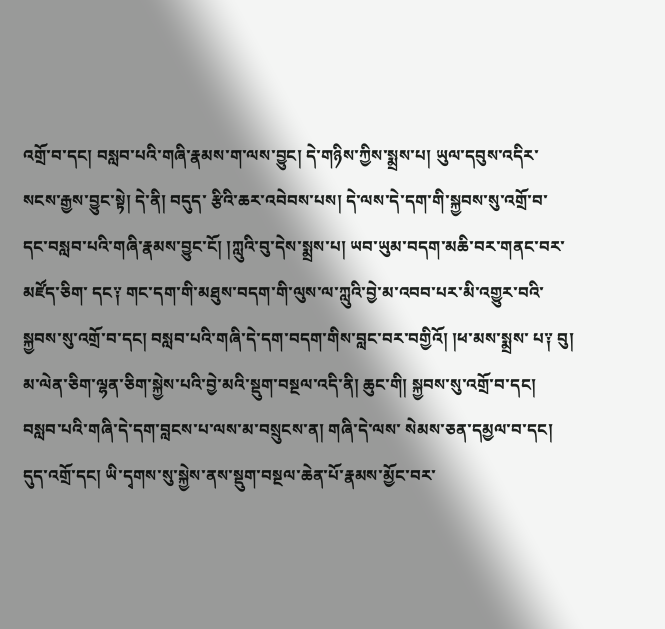འགྲོ་བ་དང། བསླབ་པའི་གཞི་རྣམས་ག་ལས་བྱུང། དེ་གཉིས་ཀྱིས་སྨྲས་པ། ཡུལ་དབུས་འདིར་སངས་རྒྱས་བྱུང་སྟེ། དེ་ནི། བདུད་ རྩིའི་ཆར་འབེབས་པས། དེ་ལས་དེ་དག་གི་སྐྱབས་སུ་འགྲོ་བ་དང་བསླབ་པའི་གཞི་རྣམས་བྱུང་ངོ། །ཀླུའི་བུ་དེས་སྨྲས་པ། ཡབ་ཡུམ་བདག་མཆི་བར་གནང་བར་མཛོད་ཅིག་ དང༑ གང་དག་གི་མཐུས་བདག་གི་ལུས་ལ་ཀླུའི་བྱེ་མ་འབབ་པར་མི་འགྱུར་བའི་སྐྱབས་སུ་འགྲོ་བ་དང། བསླབ་པའི་གཞི་དེ་དག་བདག་གིས་བླང་བར་བགྱིའོ། །ཕ་མས་སྨྲས་ པ༑ བུ། མ་ལེན་ཅིག་ལྷན་ཅིག་སྐྱེས་པའི་བྱེ་མའི་སྡུག་བསྔལ་འདི་ནི། ཆུང་གི། སྐྱབས་སུ་འགྲོ་བ་དང། བསླབ་པའི་གཞི་དེ་དག་བླངས་པ་ལས་མ་བསྲུངས་ན། གཞི་དེ་ལས་ སེམས་ཅན་དམྱལ་བ་དང། དུད་འགྲོ་དང། ཡི་དྭགས་སུ་སྐྱེས་ནས་སྡུག་བསྔལ་ཆེན་པོ་རྣམས་མྱོང་བར་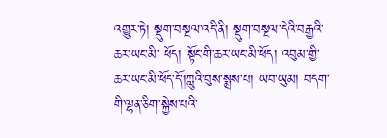འགྱུར་ཏེ། སྡུག་བསྔལ་འདི་ནི། སྡུག་བསྔལ་དེའི་བརྒྱའི་ཆར་ཡང་མི་ ཕོད། སྟོང་གི་ཆར་ཡང་མི་ཕོད། འབུམ་གྱི་ཆར་ཡང་མི་ཕོད་དོ་།ཀླུའི་བུས་སྨྲས་པ། ཡབ་ཡུམ། བདག་གི་ལྷན་ཅིག་སྐྱེས་པའི་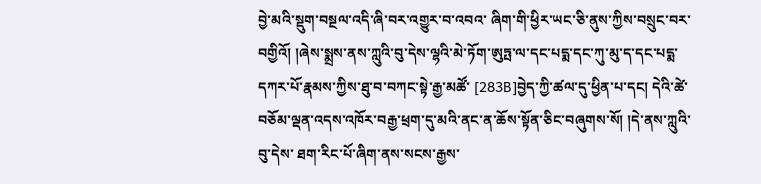བྱེ་མའི་སྡུག་བསྔལ་འདི་ཞི་བར་འགྱུར་བ་འབའ་ ཞིག་གི་ཕྱིར་ཡང་ཅི་ནུས་ཀྱིས་བསྲུང་བར་བགྱིའོ། །ཞེས་སྨྲས་ནས་ཀླུའི་བུ་དེས་ལྷའི་མེ་ཏོག་ཨུཏྤ་ལ་དང་པདྨ་དང་ཀུ་མུ་ད་དང་པདྨ་དཀར་པོ་རྣམས་ཀྱིས་ཐུ་བ་བཀང་སྟེ་རྒྱ་མཚོ་ [283B]བྱེད་ཀྱི་ཚལ་དུ་ཕྱིན་པ་དང། དེའི་ཚེ་བཅོམ་ལྡན་འདས་འཁོར་བརྒྱ་ཕྲག་དུ་མའི་ནང་ན་ཆོས་སྟོན་ཅིང་བཞུགས་སོ། །དེ་ནས་ཀླུའི་བུ་དེས་ ཐག་རིང་པོ་ཞིག་ནས་སངས་རྒྱས་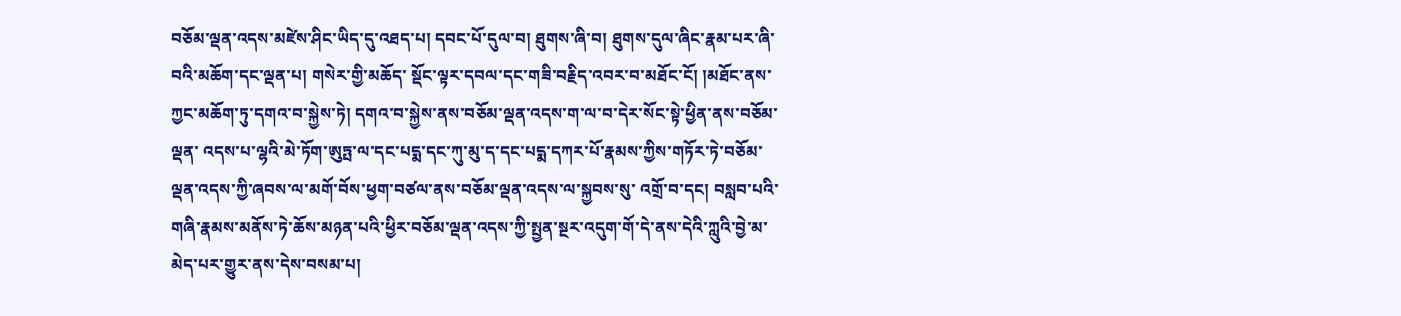བཅོམ་ལྡན་འདས་མཛེས་ཤིང་ཡིད་དུ་འཐད་པ། དབང་པོ་དུལ་བ། ཐུགས་ཞི་བ། ཐུགས་དུལ་ཞིང་རྣམ་པར་ཞི་བའི་མཆོག་དང་ལྡན་པ། གསེར་གྱི་མཆོད་ སྡོང་ལྟར་དབལ་དང་གཟི་བརྗིད་འབར་བ་མཐོང་ངོ། །མཐོང་ནས་ཀྱང་མཆོག་ཏུ་དགའ་བ་སྐྱེས་ཏེ། དགའ་བ་སྐྱེས་ནས་བཅོམ་ལྡན་འདས་ག་ལ་བ་དེར་སོང་སྟེ་ཕྱིན་ནས་བཅོམ་ལྡན་ འདས་པ་ལྷའི་མེ་ཏོག་ཨུཏྤ་ལ་དང་པདྨ་དང་ཀུ་མུ་ད་དང་པདྨ་དཀར་པོ་རྣམས་ཀྱིས་གཏོར་ཏེ་བཅོམ་ལྡན་འདས་ཀྱི་ཞབས་ལ་མགོ་བོས་ཕྱག་བཙལ་ནས་བཅོམ་ལྡན་འདས་ལ་སྐྱབས་སུ་ འགྲོ་བ་དང། བསླབ་པའི་གཞི་རྣམས་མནོས་ཏེ་ཆོས་མཉན་པའི་ཕྱིར་བཅོམ་ལྡན་འདས་ཀྱི་སྤྱན་སྔར་འདུག་གོ་དེ་ནས་དེའི་ཀླུའི་བྱེ་མ་མེད་པར་གྱུར་ནས་དེས་བསམ་པ།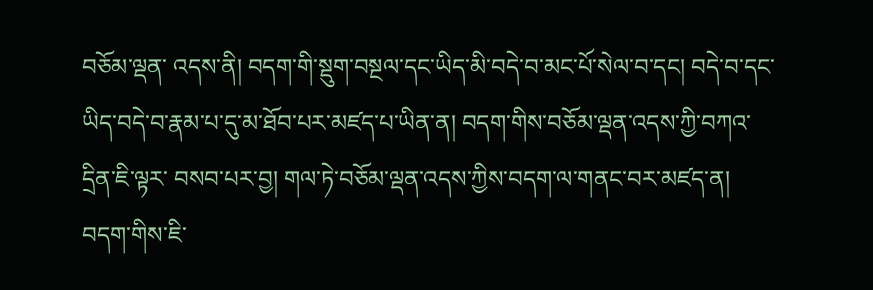བཅོམ་ལྡན་ འདས་ནི། བདག་གི་སྡུག་བསྔལ་དང་ཡིད་མི་བདེ་བ་མང་པོ་སེལ་བ་དང། བདེ་བ་དང་ཡིད་བདེ་བ་རྣམ་པ་དུ་མ་ཐོབ་པར་མཛད་པ་ཡིན་ན། བདག་གིས་བཅོམ་ལྡན་འདས་ཀྱི་བཀའ་དྲིན་ཇི་ལྟར་ བསབ་པར་བྱ། གལ་ཏེ་བཅོམ་ལྡན་འདས་ཀྱིས་བདག་ལ་གནང་བར་མཛད་ན། བདག་གིས་ཇི་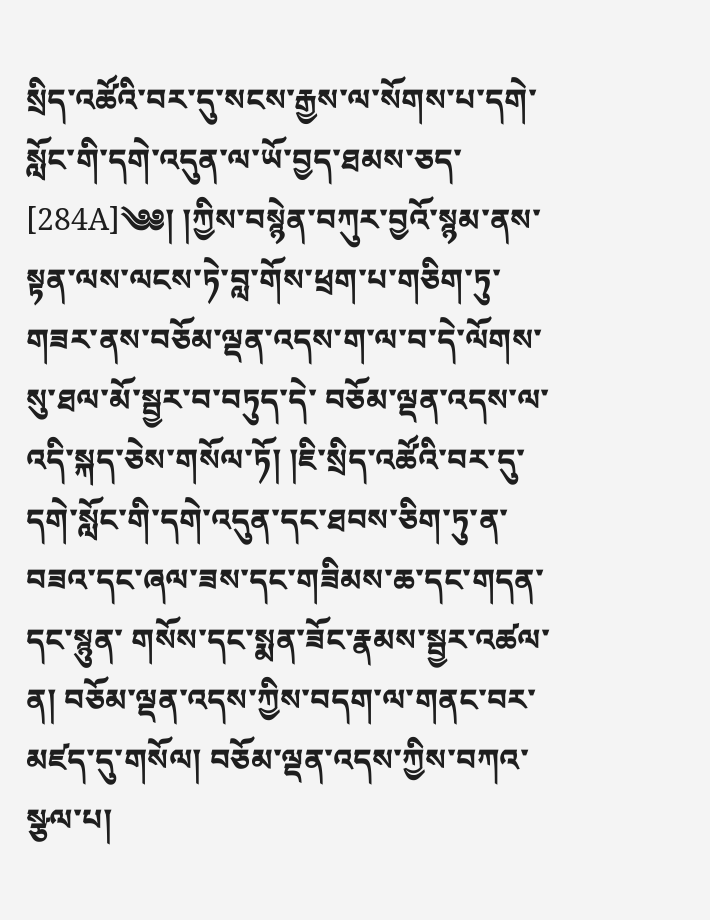སྲིད་འཚོའི་བར་དུ་སངས་རྒྱས་ལ་སོགས་པ་དགེ་སློང་གི་དགེ་འདུན་ལ་ཡོ་བྱད་ཐམས་ཅད་ [284A]༄༅། །ཀྱིས་བསྙེན་བཀུར་བྱའོ་སྙམ་ནས་སྟན་ལས་ལངས་ཏེ་བླ་གོས་ཕྲག་པ་གཅིག་ཏུ་གཟར་ནས་བཅོམ་ལྡན་འདས་ག་ལ་བ་དེ་ལོགས་སུ་ཐལ་མོ་སྦྱར་བ་བཏུད་དེ་ བཅོམ་ལྡན་འདས་ལ་འདི་སྐད་ཅེས་གསོལ་ཏོ། །ཇི་སྲིད་འཚོའི་བར་དུ་དགེ་སློང་གི་དགེ་འདུན་དང་ཐབས་ཅིག་ཏུ་ན་བཟའ་དང་ཞལ་ཟས་དང་གཟིམས་ཆ་དང་གདན་དང་སྙུན་ གསོས་དང་སྨན་ཟོང་རྣམས་སྦྱར་འཚལ་ན། བཅོམ་ལྡན་འདས་ཀྱིས་བདག་ལ་གནང་བར་མཛད་དུ་གསོལ། བཅོམ་ལྡན་འདས་ཀྱིས་བཀའ་སྩལ་པ།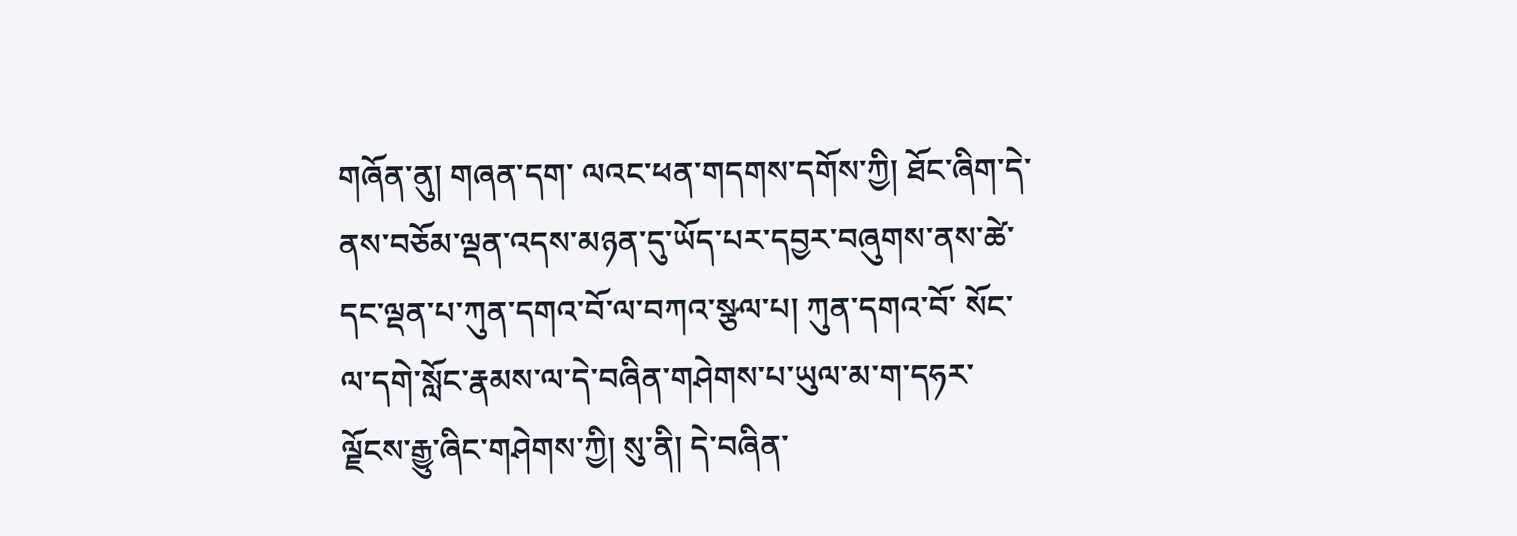གཞོན་ནུ། གཞན་དག་ ལའང་ཕན་གདགས་དགོས་ཀྱི། ཐོང་ཞིག་དེ་ནས་བཅོམ་ལྡན་འདས་མཉན་དུ་ཡོད་པར་དབྱར་བཞུགས་ནས་ཚེ་དང་ལྡན་པ་ཀུན་དགའ་བོ་ལ་བཀའ་སྩལ་པ། ཀུན་དགའ་བོ་ སོང་ལ་དགེ་སློང་རྣམས་ལ་དེ་བཞིན་གཤེགས་པ་ཡུལ་མ་ག་དཧར་ལྗོངས་རྒྱུ་ཞིང་གཤེགས་ཀྱི། སུ་ནི། དེ་བཞིན་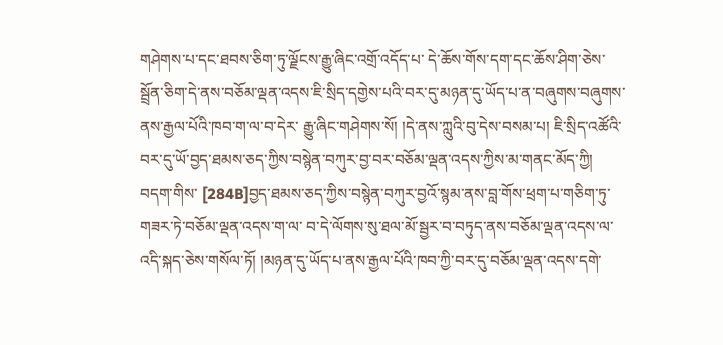གཤེགས་པ་དང་ཐབས་ཅིག་ཏུ་ལྗོངས་རྒྱུ་ཞིང་འགྲོ་འདོད་པ་ དེ་ཆོས་གོས་དག་དང་ཆོས་ཤིག་ཅེས་སྦྲོན་ཅིག་དེ་ནས་བཅོམ་ལྡན་འདས་ཇི་སྲིད་དགྱེས་པའི་བར་དུ་མཉན་དུ་ཡོད་པ་ན་བཞུགས་བཞུགས་ནས་རྒྱལ་པོའི་ཁབ་ག་ལ་བ་དེར་ རྒྱུ་ཞིང་གཤེགས་སོ། །དེ་ནས་ཀླུའི་བུ་དེས་བསམ་པ། ཇི་སྲིད་འཚོའི་བར་དུ་ཡོ་བྱད་ཐམས་ཅད་ཀྱིས་བསྙེན་བཀུར་བྱ་བར་བཅོམ་ལྡན་འདས་ཀྱིས་མ་གནང་མོད་ཀྱི། བདག་གིས་ [284B]བྱད་ཐམས་ཅད་ཀྱིས་བསྙེན་བཀུར་བྱའོ་སྙམ་ནས་བླ་གོས་ཕྲག་པ་གཅིག་ཏུ་གཟར་ཏེ་བཅོམ་ལྡན་འདས་ག་ལ་ བ་དེ་ལོགས་སུ་ཐལ་མོ་སྦྱར་བ་བཏུད་ནས་བཅོམ་ལྡན་འདས་ལ་འདི་སྐད་ཅེས་གསོལ་ཏོ། །མཉན་དུ་ཡོད་པ་ནས་རྒྱལ་པོའི་ཁབ་ཀྱི་བར་དུ་བཅོམ་ལྡན་འདས་དགེ་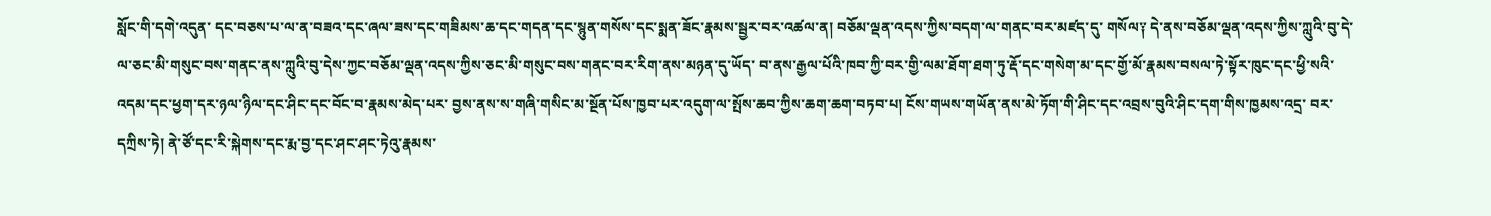སློང་གི་དགེ་འདུན་ དང་བཅས་པ་ལ་ན་བཟའ་དང་ཞལ་ཟས་དང་གཟིམས་ཆ་དང་གདན་དང་སྙུན་གསོས་དང་སྨན་ཟོང་རྣམས་སྦྱར་བར་འཚལ་ན། བཅོམ་ལྡན་འདས་ཀྱིས་བདག་ལ་གནང་བར་མཛད་དུ་ གསོལ༑ དེ་ནས་བཅོམ་ལྡན་འདས་ཀྱིས་ཀླུའི་བུ་དེ་ལ་ཅང་མི་གསུང་བས་གནང་ནས་ཀླུའི་བུ་དེས་ཀྱང་བཅོམ་ལྡན་འདས་ཀྱིས་ཅང་མི་གསུང་བས་གནང་བར་རིག་ནས་མཉན་དུ་ཡོད་ བ་ནས་རྒྱལ་པོའི་ཁབ་ཀྱི་བར་གྱི་ལམ་ཐོག་ཐག་ཏུ་རྡོ་དང་གསེག་མ་དང་གྱོ་མོ་རྣམས་བསལ་ཏེ་སྟོར་ཁུང་དང་ཕྱི་སའི་འདམ་དང་ཕྱག་དར་ཉལ་ཉིལ་དང་ཤིང་དང་བོང་བ་རྣམས་མེད་པར་ བྱས་ནས་ས་གཞི་གསིང་མ་སྔོན་པོས་ཁྱབ་པར་འདུག་ལ་སྤོས་ཆབ་ཀྱིས་ཆག་ཆག་བཏབ་པ། ངོས་གཡས་གཡོན་ནས་མེ་ཏོག་གི་ཤིང་དང་འབྲས་བུའི་ཤིང་དག་གིས་ཁྱམས་འདྲ་ བར་དཀྲིས་ཏེ། ནེ་ཙོ་དང་རི་སྐེགས་དང་རྨ་བྱ་དང་ཤང་ཤང་ཏེའུ་རྣམས་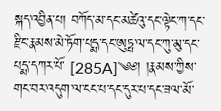སྐད་འབྱིན་པ། བཀོད་མ་དང་མཚེའུ་དང་ལྟེང་ཀ་དང་རྫིང་རྣམས་མེ་ཏོག་པདྨ་དང་ཨུཏྤ་ལ་དང་ཀུ་མུ་དང་པདྨ་དཀར་པོ་ [285A]༄༅། །རྣམས་ཀྱིས་གང་བར་འདུག་ལ་ངང་པ་དང་དུར་པ་དང་ཟལ་མོ་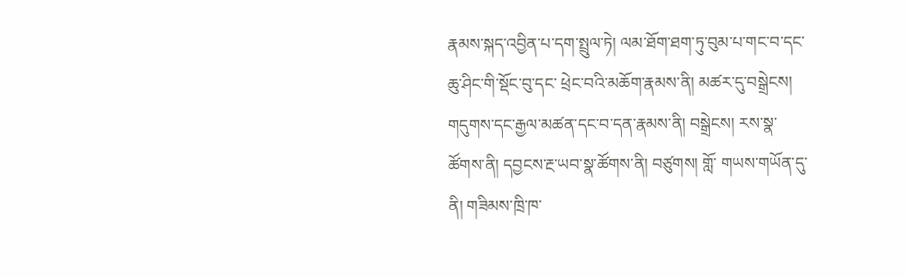རྣམས་སྐད་འབྱིན་པ་དག་སྤྲུལ་ཏེ། ལམ་ཐོག་ཐག་ཏུ་བུམ་པ་གང་བ་དང་ཆུ་ཤིང་གི་སྡོང་བུ་དང་ ཕྲེང་བའི་མཆོག་རྣམས་ནི། མཚར་དུ་བསྒྲེངས། གདུགས་དང་རྒྱལ་མཚན་དང་བ་དན་རྣམས་ནི། བསྒྲེངས། རས་སྣ་ཚོགས་ནི། དབྱངས་རྔ་ཡབ་སྣ་ཚོགས་ནི། བཙུགས། གློ་ གཡས་གཡོན་དུ་ནི། གཟིམས་ཁྲི་ཁ་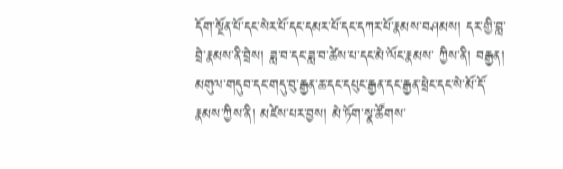དོག་སྔོན་པོ་དང་སེར་པོ་དང་དམར་པོ་དང་དཀར་པོ་རྣམས་བཤམས། དར་གྱི་བླ་བྲེ་རྣམས་ནི་བྲེས། ཟླ་བ་དང་ཟླ་བ་ཚེས་པ་དང་མེ་ལོང་རྣམས་ ཀྱིས་ནི། བརྒྱན། མགུལ་གདུབ་དང་གདུ་བུ་རྒྱན་ཆ་དང་དཔུང་རྒྱན་དང་རྒྱན་ཕྲེང་དང་སེ་མོ་དོ་རྣམས་ཀྱིས་ནི། མཛེས་པར་བྱས། མེ་ཏོག་སྣ་ཚོགས་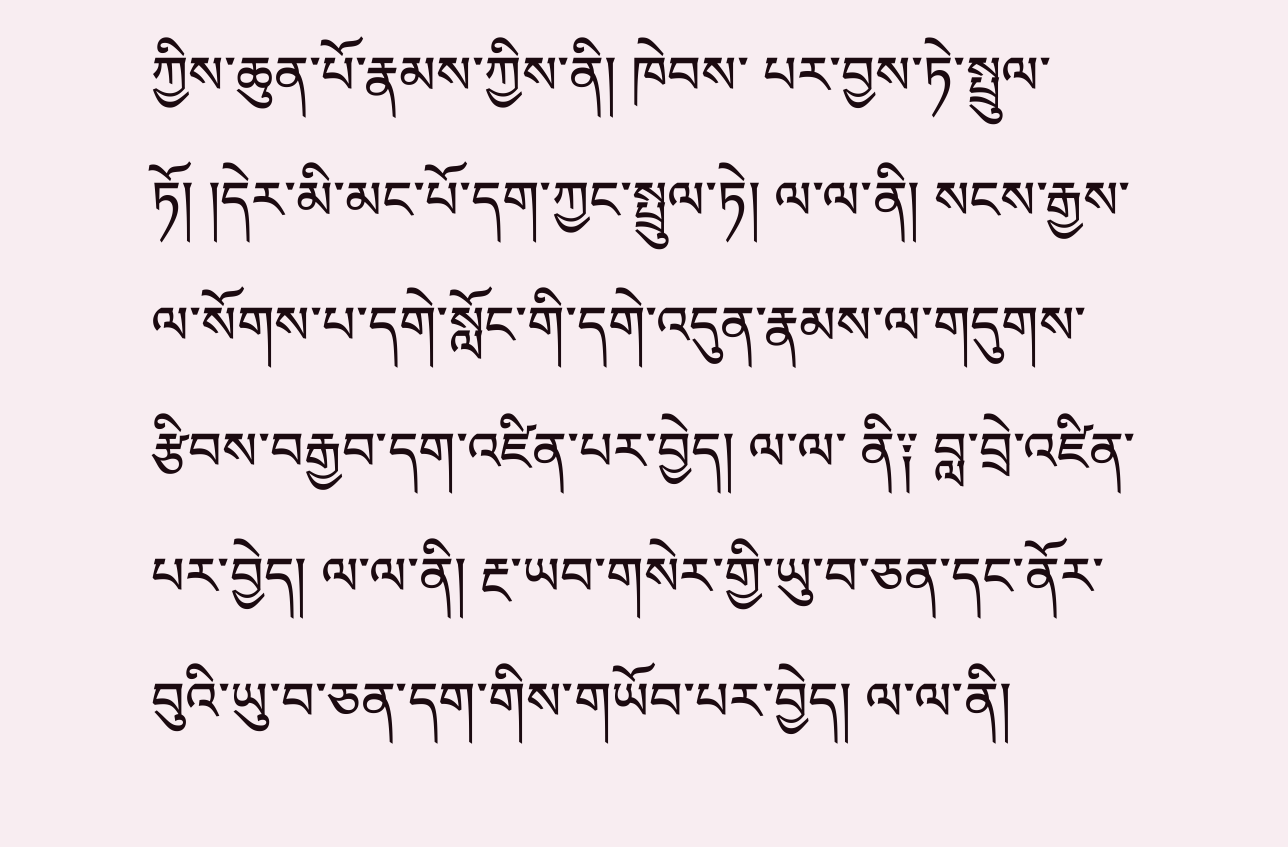ཀྱིས་ཆུན་པོ་རྣམས་ཀྱིས་ནི། ཁེབས་ པར་བྱས་ཏེ་སྤྲུལ་ཏོ། །དེར་མི་མང་པོ་དག་ཀྱང་སྤྲུལ་ཏེ། ལ་ལ་ནི། སངས་རྒྱས་ལ་སོགས་པ་དགེ་སློང་གི་དགེ་འདུན་རྣམས་ལ་གདུགས་རྩིབས་བརྒྱབ་དག་འཛིན་པར་བྱེད། ལ་ལ་ ནི༑ བླ་བྲེ་འཛིན་པར་བྱེད། ལ་ལ་ནི། རྔ་ཡབ་གསེར་གྱི་ཡུ་བ་ཅན་དང་ནོར་བུའི་ཡུ་བ་ཅན་དག་གིས་གཡོབ་པར་བྱེད། ལ་ལ་ནི།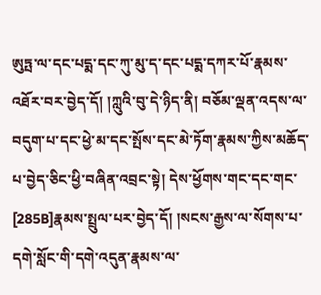ཨུཏྤ་ལ་དང་པདྨ་དང་ཀུ་མུ་ད་དང་པདྨ་དཀར་པོ་རྣམས་ འཐོར་བར་བྱེད་དོ། །ཀླུའི་བུ་དེ་ཉིད་ནི། བཅོམ་ལྡན་འདས་ལ་བདུག་པ་དང་ཕྱེ་མ་དང་སྤོས་དང་མེ་ཏོག་རྣམས་ཀྱིས་མཆོད་པ་བྱེད་ཅིང་ཕྱི་བཞིན་འབྲང་སྟེ། དེས་ཕྱོགས་གང་དང་གང་ [285B]རྣམས་སྤྲུལ་པར་བྱེད་དོ། །སངས་རྒྱས་ལ་སོགས་པ་དགེ་སློང་གི་དགེ་འདུན་རྣམས་ལ་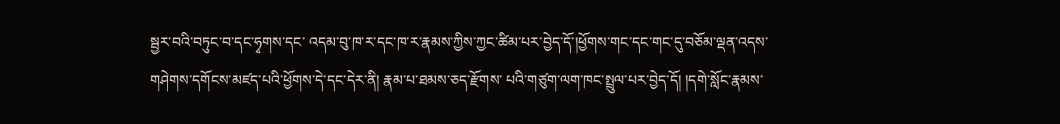སྦྱར་བའི་བཏུང་བ་དང་ཧྭགས་དང་ འདམ་བུ་ཁ་ར་དང་ཁ་ར་རྣམས་ཀྱིས་ཀྱང་ཚིམ་པར་བྱེད་དོ་།ཕྱོགས་གང་དང་གང་དུ་བཅོམ་ལྡན་འདས་གཤེགས་དགོངས་མཛད་པའི་ཕྱོགས་དེ་དང་དེར་ནི། རྣམ་པ་ཐམས་ཅད་རྫོགས་ པའི་གཙུག་ལག་ཁང་སྤྲུལ་པར་བྱེད་དོ། །དགེ་སློང་རྣམས་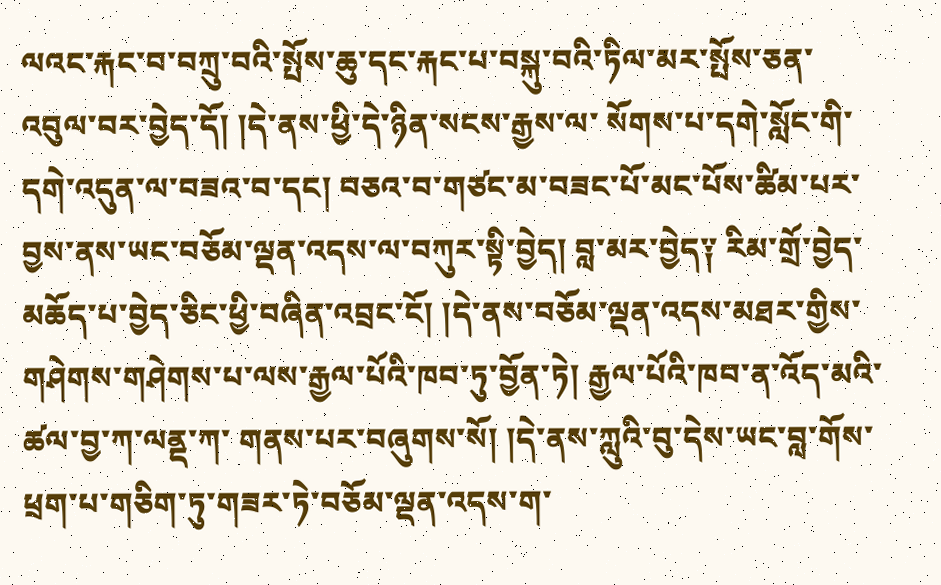ལའང་རྐང་བ་བཀྲུ་བའི་སྤོས་ཆུ་དང་རྐང་པ་བསྐུ་བའི་ཏིལ་མར་སྤོས་ཅན་འབུལ་བར་བྱེད་དོ། །དེ་ནས་ཕྱི་དེ་ཉིན་སངས་རྒྱས་ལ་ སོགས་པ་དགེ་སློང་གི་དགེ་འདུན་ལ་བཟའ་བ་དང། བཅའ་བ་གཙང་མ་བཟང་པོ་མང་པོས་ཚིམ་པར་བྱས་ནས་ཡང་བཅོམ་ལྡན་འདས་ལ་བཀུར་སྟི་བྱེད། བླ་མར་བྱེད༑ རིམ་གྲོ་བྱེད་ མཆོད་པ་བྱེད་ཅིང་ཕྱི་བཞིན་འབྲང་ངོ། །དེ་ནས་བཅོམ་ལྡན་འདས་མཐར་གྱིས་གཤེགས་གཤེགས་པ་ལས་རྒྱལ་པོའི་ཁབ་ཏུ་བྱོན་ཏེ། རྒྱལ་པོའི་ཁབ་ན་འོད་མའི་ཚལ་བྱ་ཀ་ལནྡ་ཀ་ གནས་པར་བཞུགས་སོ། །དེ་ནས་ཀླུའི་བུ་དེས་ཡང་བླ་གོས་ཕྲག་པ་གཅིག་ཏུ་གཟར་ཏེ་བཅོམ་ལྡན་འདས་ག་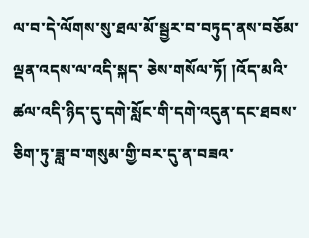ལ་བ་དེ་ལོགས་སུ་ཐལ་མོ་སྦྱར་བ་བཏུད་ནས་བཅོམ་ལྡན་འདས་ལ་འདི་སྐད་ ཅེས་གསོལ་ཏོ། །འོད་མའི་ཚལ་འདི་ཉིད་དུ་དགེ་སློང་གི་དགེ་འདུན་དང་ཐབས་ཅིག་ཏུ་ཟླ་བ་གསུམ་གྱི་བར་དུ་ན་བཟའ་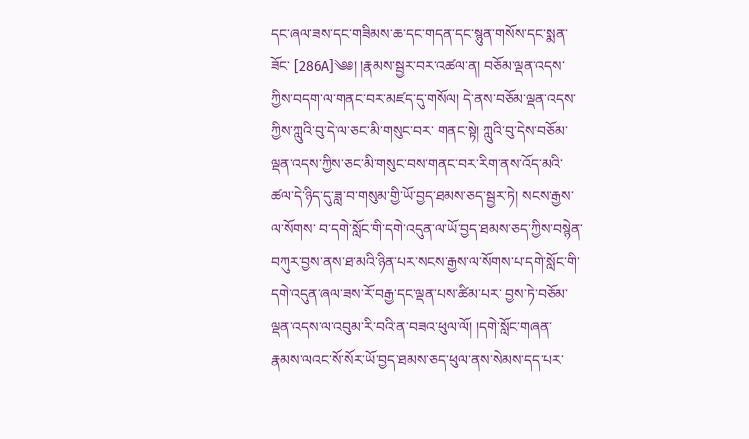དང་ཞལ་ཟས་དང་གཟིམས་ཆ་དང་གདན་དང་སྙུན་གསོས་དང་སྨན་ཟོང་ [286A]༄༅། །རྣམས་སྦྱར་བར་འཚལ་ན། བཅོམ་ལྡན་འདས་ཀྱིས་བདག་ལ་གནང་བར་མཛད་དུ་གསོལ། དེ་ནས་བཅོམ་ལྡན་འདས་ཀྱིས་ཀླུའི་བུ་དེ་ལ་ཅང་མི་གསུང་བར་ གནང་སྟེ། ཀླུའི་བུ་དེས་བཅོམ་ལྡན་འདས་ཀྱིས་ཅང་མི་གསུང་བས་གནང་བར་རིག་ནས་འོད་མའི་ཚལ་དེ་ཉིད་དུ་ཟླ་བ་གསུམ་གྱི་ཡོ་བྱད་ཐམས་ཅད་སྦྱར་ཏེ། སངས་རྒྱས་ལ་སོགས་ བ་དགེ་སློང་གི་དགེ་འདུན་ལ་ཡོ་བྱད་ཐམས་ཅད་ཀྱིས་བསྙེན་བཀུར་བྱས་ནས་ཐ་མའི་ཉིན་པར་སངས་རྒྱས་ལ་སོགས་པ་དགེ་སློང་གི་དགེ་འདུན་ཞལ་ཟས་རོ་བརྒྱ་དང་ལྡན་པས་ཚིམ་པར་ བྱས་ཏེ་བཅོམ་ལྡན་འདས་ལ་འབུམ་རི་བའི་ན་བཟའ་ཕུལ་ལོ། །དགེ་སློང་གཞན་རྣམས་ལའང་སོ་སོར་ཡོ་བྱད་ཐམས་ཅད་ཕུལ་ནས་སེམས་དད་པར་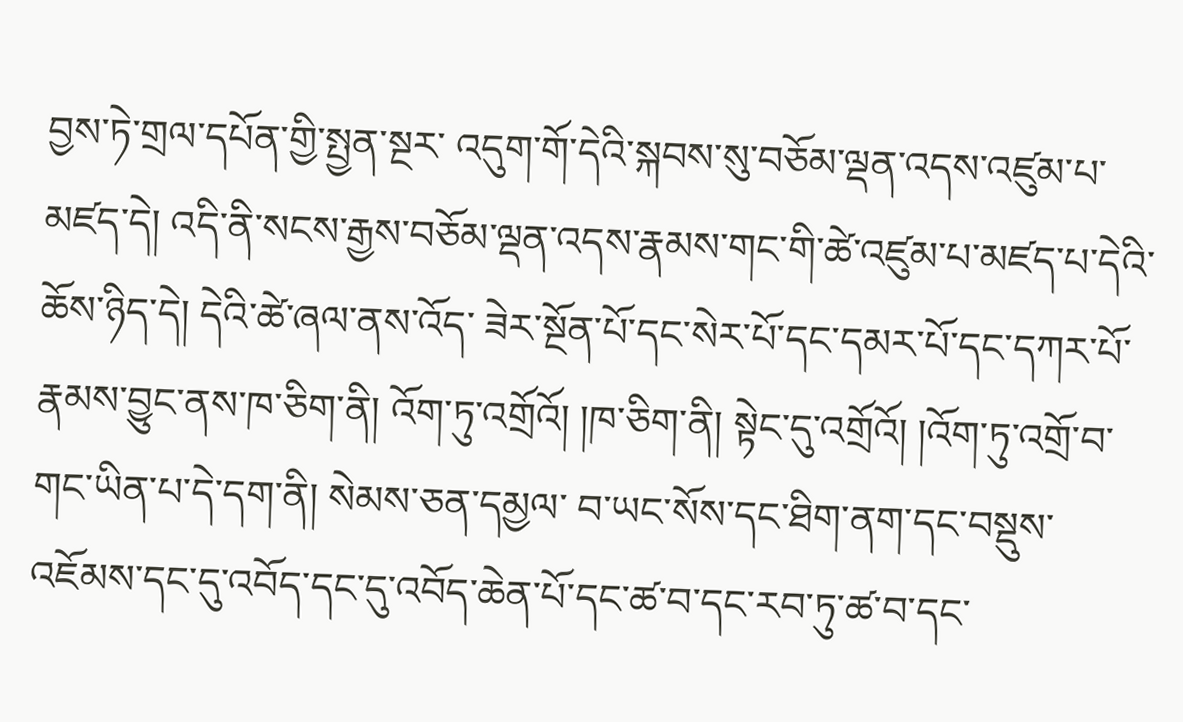བྱས་ཏེ་གྲལ་དཔོན་གྱི་སྤྱན་སྔར་ འདུག་གོ་དེའི་སྐབས་སུ་བཅོམ་ལྡན་འདས་འཛུམ་པ་མཛད་དེ། འདི་ནི་སངས་རྒྱས་བཅོམ་ལྡན་འདས་རྣམས་གང་གི་ཚེ་འཛུམ་པ་མཛད་པ་དེའི་ཆོས་ཉིད་དེ། དེའི་ཚེ་ཞལ་ནས་འོད་ ཟེར་སྔོན་པོ་དང་སེར་པོ་དང་དམར་པོ་དང་དཀར་པོ་རྣམས་བྱུང་ནས་ཁ་ཅིག་ནི། འོག་ཏུ་འགྲོའོ། །ཁ་ཅིག་ནི། སྟེང་དུ་འགྲོའོ། །འོག་ཏུ་འགྲོ་བ་གང་ཡིན་པ་དེ་དག་ནི། སེམས་ཅན་དམྱལ་ བ་ཡང་སོས་དང་ཐིག་ནག་དང་བསྡུས་འཇོམས་དང་དུ་འབོད་དང་དུ་འབོད་ཆེན་པོ་དང་ཚ་བ་དང་རབ་ཏུ་ཚ་བ་དང་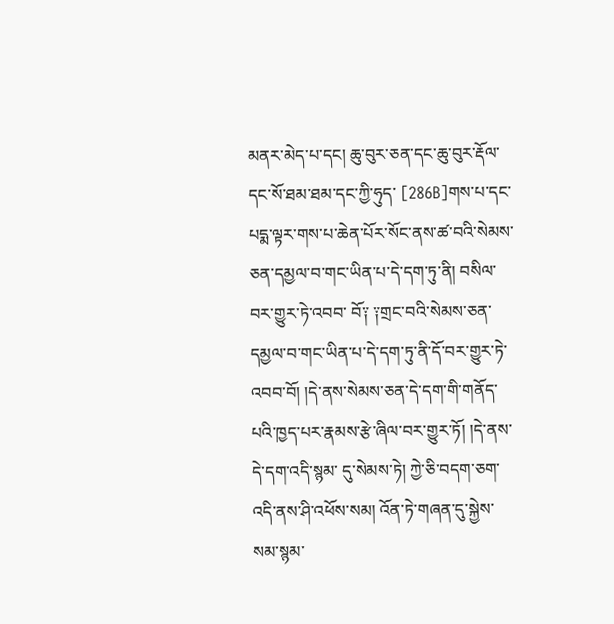མནར་མེད་པ་དང། ཆུ་བུར་ཅན་དང་ཆུ་བུར་རྡོལ་དང་སོ་ཐམ་ཐམ་དང་ཀྱི་ཧུད་ [286B]གས་པ་དང་པདྨ་ལྟར་གས་པ་ཆེན་པོར་སོང་ནས་ཚ་བའི་སེམས་ཅན་དམྱལ་བ་གང་ཡིན་པ་དེ་དག་ཏུ་ནི། བསིལ་བར་གྱུར་ཏེ་འབབ་ བོ༑ ༑གྲང་བའི་སེམས་ཅན་དམྱལ་བ་གང་ཡིན་པ་དེ་དག་ཏུ་ནི་དོ་བར་གྱུར་ཏེ་འབབ་བོ། །དེ་ནས་སེམས་ཅན་དེ་དག་གི་གནོད་པའི་ཁྱད་པར་རྣམས་རྩེ་ཞིལ་བར་གྱུར་ཏོ། །དེ་ནས་དེ་དག་འདི་སྙམ་ དུ་སེམས་ཏེ། ཀྱེ་ཅི་བདག་ཅག་འདི་ནས་ཤི་འཕོས་སམ། འོན་ཏེ་གཞན་དུ་སྐྱེས་སམ་སྙམ་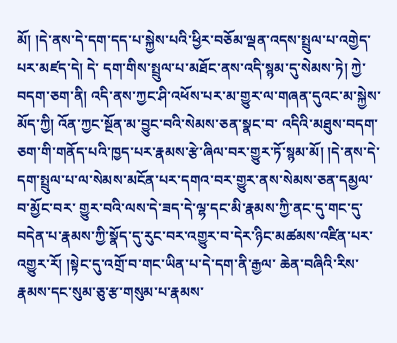མོ། །དེ་ནས་དེ་དག་དད་པ་སྐྱེས་པའི་ཕྱིར་བཅོམ་ལྡན་འདས་སྤྲུལ་པ་འགྱེད་པར་མཛད་དེ། དེ་ དག་གིས་སྤྲུལ་པ་མཐོང་ནས་འདི་སྙམ་དུ་སེམས་ཏེ། ཀྱེ་བདག་ཅག་ནི། འདི་ནས་ཀྱང་ཤི་འཕོས་པར་མ་གྱུར་ལ་གཞན་དུའང་མ་སྐྱེས་མོད་ཀྱི། འོན་ཀྱང་སྔོན་མ་བྱུང་བའི་སེམས་ཅན་སྣང་བ་ འདིའི་མཐུས་བདག་ཅག་གི་གནོད་པའི་ཁྱད་པར་རྣམས་རྩེ་ཞིལ་བར་གྱུར་ཏོ་སྙམ་མོ། །དེ་ནས་དེ་དག་སྤྲུལ་པ་ལ་སེམས་མངོན་པར་དགའ་བར་གྱུར་ནས་སེམས་ཅན་དམྱལ་བ་མྱོང་བར་ གྱུར་བའི་ལས་དེ་ཟད་དེ་ལྷ་དང་མི་རྣམས་ཀྱི་ནང་དུ་གང་དུ་བདེན་པ་རྣམས་ཀྱི་སྣོད་དུ་རུང་བར་འགྱུར་བ་དེར་ཉིང་མཚམས་འཛིན་པར་འགྱུར་རོ། །སྟེང་དུ་འགྲོ་བ་གང་ཡིན་པ་དེ་དག་ནི་རྒྱལ་ ཆེན་བཞིའི་རིས་རྣམས་དང་སུམ་ཅུ་རྩ་གསུམ་པ་རྣམས་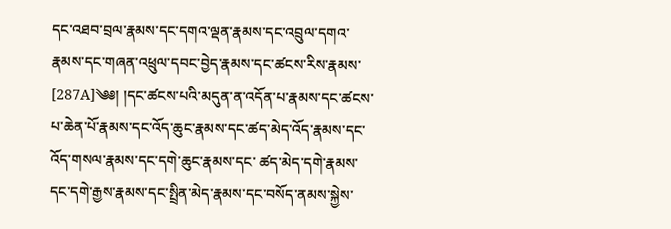དང་འཐབ་བྲལ་རྣམས་དང་དགའ་ལྡན་རྣམས་དང་འབྲུལ་དགའ་རྣམས་དང་གཞན་འཕྲུལ་དབང་བྱེད་རྣམས་དང་ཚངས་རིས་རྣམས་ [287A]༄༅། །དང་ཚངས་པའི་མདུན་ན་འདོན་པ་རྣམས་དང་ཚངས་པ་ཆེན་པོ་རྣམས་དང་འོད་ཆུང་རྣམས་དང་ཚད་མེད་འོད་རྣམས་དང་འོད་གསལ་རྣམས་དང་དགེ་ཆུང་རྣམས་དང་ ཚད་མེད་དགེ་རྣམས་དང་དགེ་རྒྱས་རྣམས་དང་སྤྲིན་མེད་རྣམས་དང་བསོད་ནམས་སྐྱེས་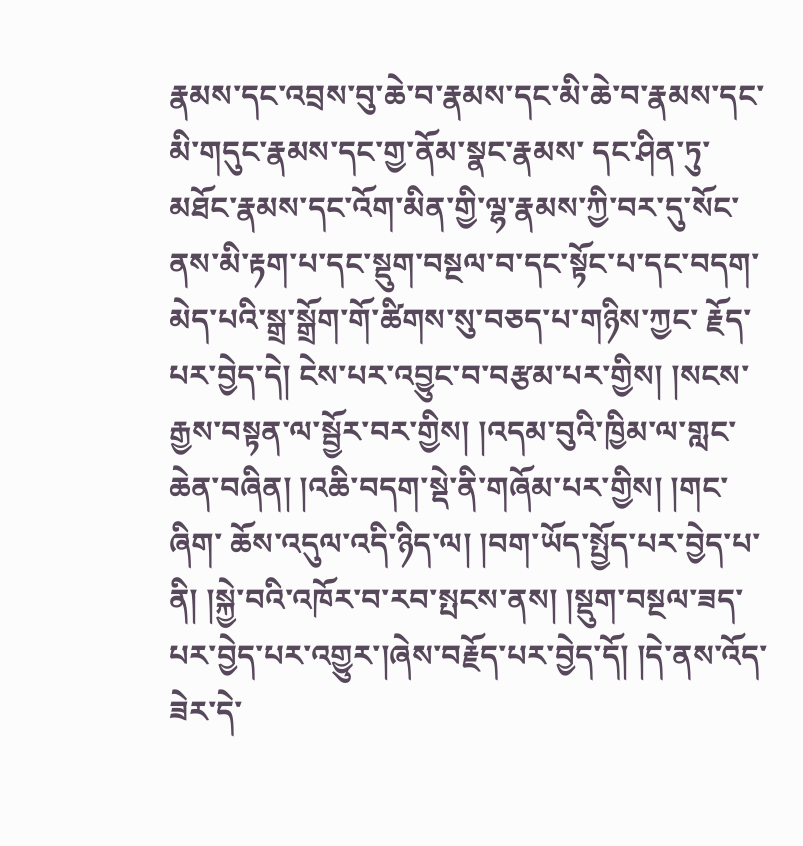རྣམས་དང་འབྲས་བུ་ཆེ་བ་རྣམས་དང་མི་ཆེ་བ་རྣམས་དང་མི་གདུང་རྣམས་དང་གྱ་ནོམ་སྣང་རྣམས་ དང་ཤིན་ཏུ་མཐོང་རྣམས་དང་འོག་མིན་གྱི་ལྷ་རྣམས་ཀྱི་བར་དུ་སོང་ནས་མི་རྟག་པ་དང་སྡུག་བསྔལ་བ་དང་སྟོང་པ་དང་བདག་མེད་པའི་སྒྲ་སྒྲོག་གོ་ཚིགས་སུ་བཅད་པ་གཉིས་ཀྱང་ རྗོད་པར་བྱེད་དེ། ངེས་པར་འབྱུང་བ་བརྩམ་པར་གྱིས། །སངས་རྒྱས་བསྟན་ལ་སྦྱོར་བར་གྱིས། །འདམ་བུའི་ཁྱིམ་ལ་གླང་ཆེན་བཞིན། །འཆི་བདག་སྡེ་ནི་གཞོམ་པར་གྱིས། །གང་ཞིག་ ཆོས་འདུལ་འདི་ཉིད་ལ། །བག་ཡོད་སྤྱོད་པར་བྱེད་པ་ནི། །སྐྱེ་བའི་འཁོར་བ་རབ་སྤངས་ནས། །སྡུག་བསྔལ་ཟད་པར་བྱེད་པར་འགྱུར་།ཞེས་བརྗོད་པར་བྱེད་དོ། །དེ་ནས་འོད་ཟེར་དེ་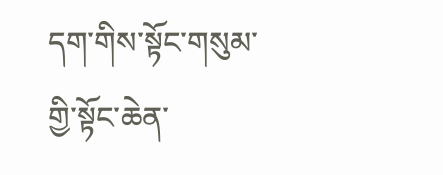དག་གིས་སྟོང་གསུམ་གྱི་སྟོང་ཆེན་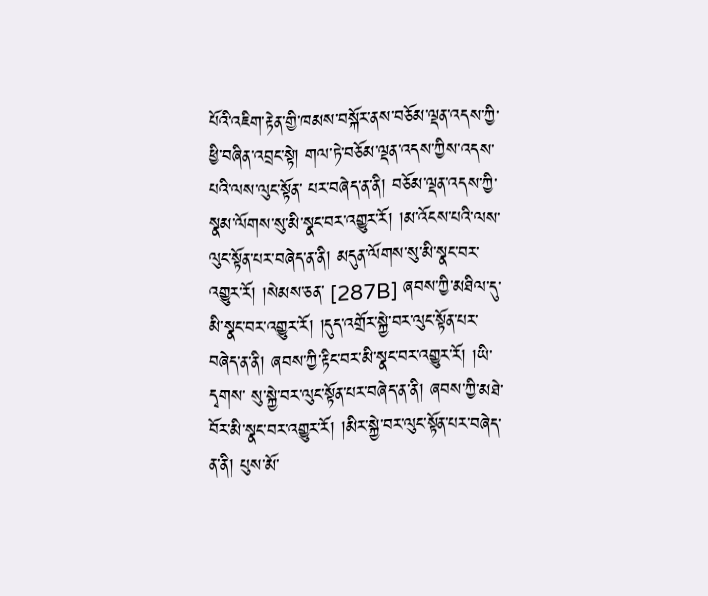པོའི་འཇིག་རྟེན་གྱི་ཁམས་བསྐོར་ནས་བཅོམ་ལྡན་འདས་ཀྱི་ཕྱི་བཞིན་འབྲང་སྟེ། གལ་ཏེ་བཅོམ་ལྡན་འདས་ཀྱིས་འདས་པའི་ལས་ལུང་སྟོན་ པར་བཞེད་ན་ནི། བཅོམ་ལྡན་འདས་ཀྱི་སྣམ་ལོགས་སུ་མི་སྣང་བར་འགྱུར་རོ། །མ་འོངས་པའི་ལས་ལུང་སྟོན་པར་བཞེད་ན་ནི། མདུན་ལོགས་སུ་མི་སྣང་བར་འགྱུར་རོ། །སེམས་ཅན་ [287B] ཞབས་ཀྱི་མཐིལ་དུ་མི་སྣང་བར་འགྱུར་རོ། །དུད་འགྲོར་སྐྱེ་བར་ལུང་སྟོན་པར་བཞེད་ན་ནི། ཞབས་ཀྱི་རྟིང་བར་མི་སྣང་བར་འགྱུར་རོ། །ཡི་དྭགས་ སུ་སྐྱེ་བར་ལུང་སྟོན་པར་བཞེད་ན་ནི། ཞབས་ཀྱི་མཐེ་བོར་མི་སྣང་བར་འགྱུར་རོ། །མིར་སྐྱེ་བར་ལུང་སྟོན་པར་བཞེད་ན་ནི། པུས་མོ་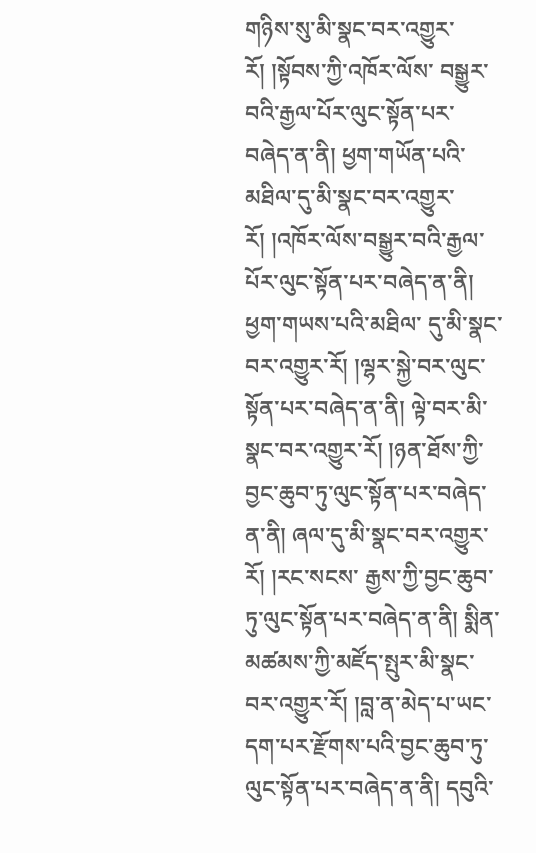གཉིས་སུ་མི་སྣང་བར་འགྱུར་རོ། །སྟོབས་ཀྱི་འཁོར་ལོས་ བསྒྱུར་བའི་རྒྱལ་པོར་ལུང་སྟོན་པར་བཞེད་ན་ནི། ཕྱག་གཡོན་པའི་མཐིལ་དུ་མི་སྣང་བར་འགྱུར་རོ། །འཁོར་ལོས་བསྒྱུར་བའི་རྒྱལ་པོར་ལུང་སྟོན་པར་བཞེད་ན་ནི། ཕྱག་གཡས་པའི་མཐིལ་ དུ་མི་སྣང་བར་འགྱུར་རོ། །ལྷར་སྐྱེ་བར་ལུང་སྟོན་པར་བཞེད་ན་ནི། ལྟེ་བར་མི་སྣང་བར་འགྱུར་རོ། །ཉན་ཐོས་ཀྱི་བྱང་ཆུབ་ཏུ་ལུང་སྟོན་པར་བཞེད་ན་ནི། ཞལ་དུ་མི་སྣང་བར་འགྱུར་རོ། །རང་སངས་ རྒྱས་ཀྱི་བྱང་ཆུབ་ཏུ་ལུང་སྟོན་པར་བཞེད་ན་ནི། སྨིན་མཚམས་ཀྱི་མཛོད་སྤུར་མི་སྣང་བར་འགྱུར་རོ། །བླ་ན་མེད་པ་ཡང་དག་པར་རྫོགས་པའི་བྱང་ཆུབ་ཏུ་ལུང་སྟོན་པར་བཞེད་ན་ནི། དབུའི་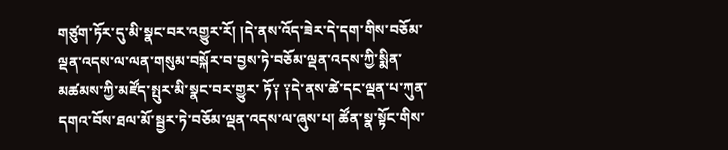གཙུག་ཏོར་དུ་མི་སྣང་བར་འགྱུར་རོ། །དེ་ནས་འོད་ཟེར་དེ་དག་གིས་བཅོམ་ལྡན་འདས་ལ་ལན་གསུམ་བསྐོར་བ་བྱས་ཏེ་བཅོམ་ལྡན་འདས་ཀྱི་སྨིན་མཚམས་ཀྱི་མཛོད་སྤུར་མི་སྣང་བར་གྱུར་ ཏོ༑ ༑དེ་ནས་ཚེ་དང་ལྡན་པ་ཀུན་དགའ་བོས་ཐལ་མོ་སྦྱར་ཏེ་བཅོམ་ལྡན་འདས་ལ་ཞུས་པ། ཚོན་སྣ་སྟོང་གིས་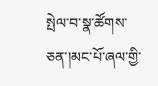སྤེལ་བ་སྣ་ཚོགས་ཅན་།མང་པོ་ཞལ་གྱི་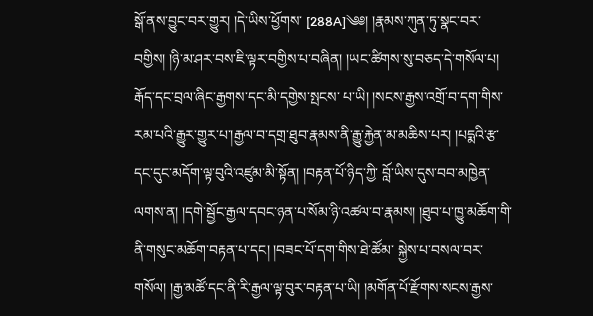སྒོ་ནས་བྱུང་བར་གྱུར། །དེ་ཡིས་ཕྱོགས་ [288A]༄༅། །རྣམས་ཀུན་ཏུ་སྣང་བར་བགྱིས། །ཉི་མ་ཤར་བས་ཇི་ལྟར་བགྱིས་པ་བཞིན། །ཡང་ཚིགས་སུ་བཅད་དེ་གསོལ་པ། རྒོད་དང་བྲལ་ཞིང་རྒྱགས་དང་མི་དགྱེས་སྤངས་ པ་ཡི། །སངས་རྒྱས་འགྲོ་བ་དག་གིས་རམ་པའི་རྒྱུར་གྱུར་པ་།རྒྱལ་བ་དགྲ་ཐུབ་རྣམས་ནི་རྒྱུ་རྐྱེན་མ་མཆིས་པར། །པདྨའི་རྩ་དང་དུང་མདོག་ལྟ་བུའི་འཛུམ་མི་སྟོན། །བརྟན་པོ་ཉིད་ཀྱི་ བློ་ཡིས་དུས་བབ་མཁྱེན་ལགས་ན། །དགེ་སྦྱོང་རྒྱལ་དབང་ཉན་པ་སོམ་ཉི་འཚལ་བ་རྣམས། །ཐུབ་པ་ཁྱུ་མཆོག་གི་ནི་གསུང་མཆོག་བརྟན་པ་དང། །བཟང་པོ་དག་གིས་ཐེ་ཚོམ་ སྐྱེས་པ་བསལ་བར་གསོལ། །རྒྱ་མཚོ་དང་ནི་རི་རྒྱལ་ལྟ་བུར་བརྟན་པ་ཡི། །མགོན་པོ་རྫོགས་སངས་རྒྱས་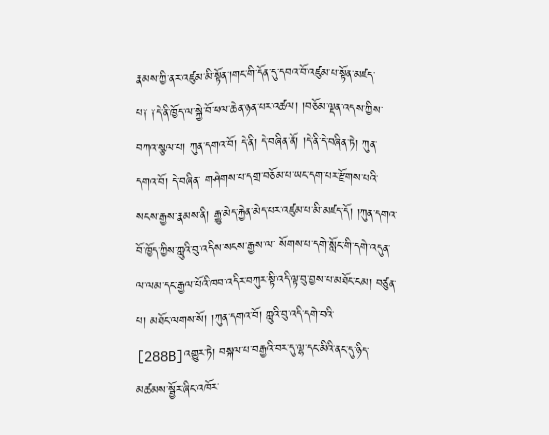རྣམས་ཀྱི་ནར་འཛུམ་མི་སྟོན་།གང་གི་དོན་དུ་དབའ་བོ་འཛུམ་པ་སྟོན་མཛད་ པ༑ ༑དེ་ནི་ཁྱོད་ལ་སྐྱེ་བོ་ཕལ་ཆེན་ཉན་པར་འཚལ། །བཅོམ་ལྡན་འདས་ཀྱིས་བཀའ་སྩལ་པ། ཀུན་དགའ་བོ། དེ་ནི། དེ་བཞིན་ནོ། །དེ་ནི་དེ་བཞིན་ཏེ། ཀུན་དགའ་བོ། དེ་བཞིན་ གཤེགས་པ་དགྲ་བཅོམ་པ་ཡང་དག་པར་རྫོགས་པའི་སངས་རྒྱས་རྣམས་ནི། རྒྱུ་མེད་རྐྱེན་མེད་པར་འཛུམ་པ་མི་མཛད་དོ། །ཀུན་དགའ་བོ་ཁྱོད་ཀྱིས་ཀླུའི་བུ་འདིས་སངས་རྒྱས་ལ་ སོགས་པ་དགེ་སློང་གི་དགེ་འདུན་ལ་ལམ་དང་རྒྱལ་པོའི་ཁབ་འདིར་བཀུར་སྟི་འདི་ལྟ་བུ་བྱས་པ་མཐོང་ངམ། བཙུན་པ། མཐོང་ལགས་སོ། །ཀུན་དགའ་བོ། ཀླུའི་བུ་འདི་དགེ་བའི་ [288B]འགྱུར་ཏེ། བསྐལ་པ་བརྒྱའི་བར་དུ་ལྷ་དང་མིའི་ནང་དུ་ཉིད་མཚམས་སྦྱོར་ཞིང་འཁོར་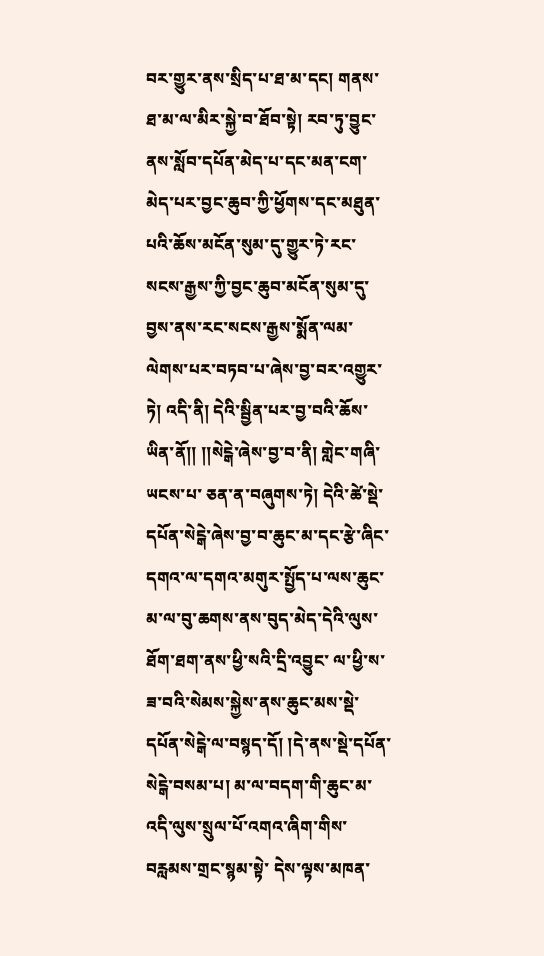བར་གྱུར་ནས་སྲིད་པ་ཐ་མ་དང། གནས་ ཐ་མ་ལ་མིར་སྐྱེ་བ་ཐོབ་སྟེ། རབ་ཏུ་བྱུང་ནས་སློབ་དཔོན་མེད་པ་དང་མན་ངག་མེད་པར་བྱང་ཆུབ་ཀྱི་ཕྱོགས་དང་མཐུན་པའི་ཆོས་མངོན་སུམ་དུ་གྱུར་ཏེ་རང་སངས་རྒྱས་ཀྱི་བྱང་ཆུབ་མངོན་སུམ་དུ་ བྱས་ནས་རང་སངས་རྒྱས་སྨོན་ལམ་ལེགས་པར་བཏབ་པ་ཞེས་བྱ་བར་འགྱུར་ཏེ། འདི་ནི། དེའི་སྦྱིན་པར་བྱ་བའི་ཆོས་ཡིན་ནོ།། །།སེངྒེ་ཞེས་བྱ་བ་ནི། གླེང་གཞི་ཡངས་པ་ ཅན་ན་བཞུགས་ཏེ། དེའི་ཚེ་སྡེ་དཔོན་སེངྒེ་ཞེས་བྱ་བ་ཆུང་མ་དང་རྩེ་ཞིང་དགའ་ལ་དགའ་མགུར་སྤྱོད་པ་ལས་ཆུང་མ་ལ་བུ་ཆགས་ནས་བུད་མེད་དེའི་ལུས་ཐོག་ཐག་ནས་ཕྱི་སའི་དྲི་འབྱུང་ ལ་ཕྱི་ས་ཟ་བའི་སེམས་སྐྱེས་ནས་ཆུང་མས་སྡེ་དཔོན་སེངྒེ་ལ་བསྙད་དོ། །དེ་ནས་སྡེ་དཔོན་སེངྒེ་བསམ་པ། མ་ལ་བདག་གི་ཆུང་མ་འདི་ལུས་སྲུལ་པོ་འགའ་ཞིག་གིས་བརླམས་གྲང་སྙམ་སྟེ་ དེས་ལྟས་མཁན་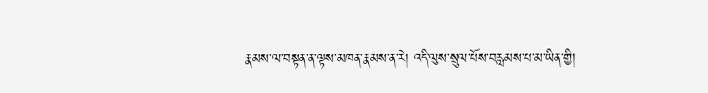རྣམས་ལ་བསྟན་ན་ལྟས་མཁན་རྣམས་ན་རེ། འདི་ལུས་སྲུལ་པོས་བརླམས་པ་མ་ཡིན་གྱི།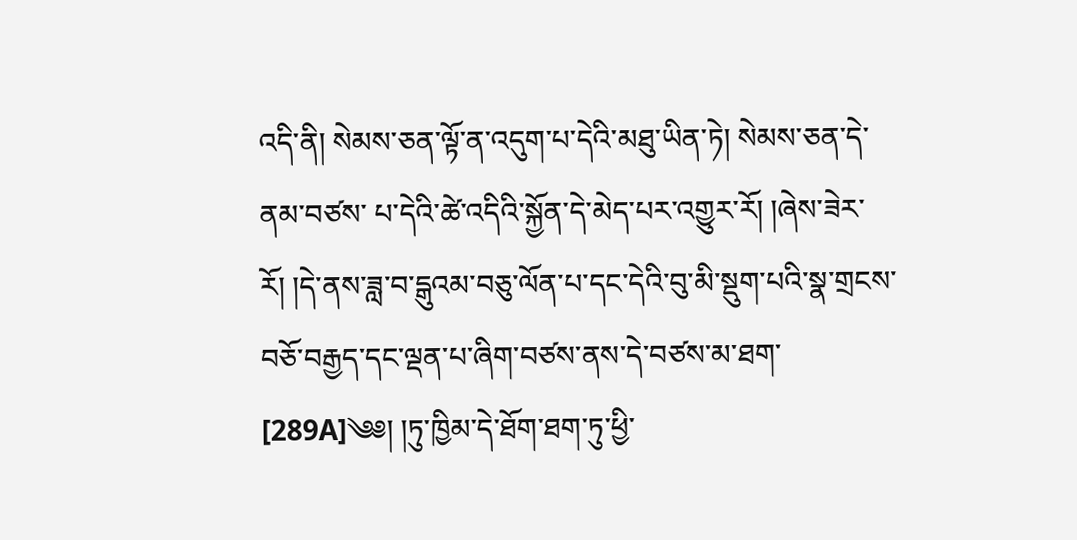འདི་ནི། སེམས་ཅན་ལྟོ་ན་འདུག་པ་དེའི་མཐུ་ཡིན་ཏེ། སེམས་ཅན་དེ་ནམ་བཙས་ པ་དེའི་ཚེ་འདིའི་སྐྱོན་དེ་མེད་པར་འགྱུར་རོ། །ཞེས་ཟེར་རོ། །དེ་ནས་ཟླ་བ་དྒུའམ་བཅུ་ལོན་པ་དང་དེའི་བུ་མི་སྡུག་པའི་སྣ་གྲངས་བཅོ་བརྒྱད་དང་ལྡན་པ་ཞིག་བཙས་ནས་དེ་བཙས་མ་ཐག་ [289A]༄༅། །ཏུ་ཁྱིམ་དེ་ཐོག་ཐག་ཏུ་ཕྱི་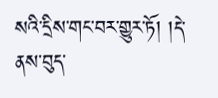སའི་དྲིས་གང་བར་གྱུར་ཏོ། །དེ་ནས་བུད་